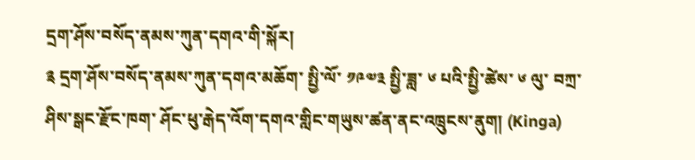དྲག་ཤོས་བསོད་ནམས་ཀུན་དགའ་གི་སྐོར།
༉ དྲག་ཤོས་བསོད་ནམས་ཀུན་དགའ་མཆོག་ སྤྱི་ལོ་ ༡༩༧༣ སྤྱི་ཟླ་ ༦ པའི་སྤྱི་ཚེས་ ༦ ལུ་ བཀྲ་ཤིས་སྒང་རྫོང་ཁག་ ཤོང་ཕུ་རྒེད་འོག་དགའ་གླིང་གཡུས་ཚན་ནང་འཁྲུངས་ནུག། (Kinga)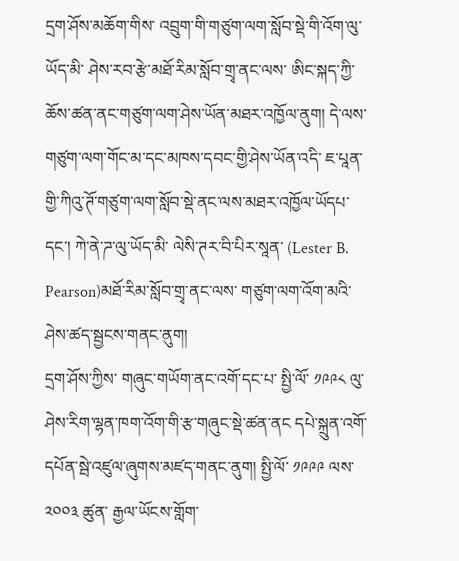དྲག་ཤོས་མཆོག་གིས་ འབྲུག་གི་གཙུག་ལག་སློབ་སྡེ་གི་འོག་ལུ་ཡོད་མི་ ཤེས་རབ་རྩེ་མཐོ་རིམ་སློབ་གྲྭ་ནང་ལས་ ཨིང་སྐད་ཀྱི་ཆོས་ཚན་ནང་གཙུག་ལག་ཤེས་ཡོན་མཐར་འཁྱོལ་ནུག། དེ་ལས་ གཙུག་ལག་གོང་མ་དང་མཁས་དབང་གྱི་ཤེས་ཡོན་འདི་ ཇ་པཱན་གྱི་ཀིའུ་ཊོ་གཙུག་ལག་སློབ་སྡེ་ནང་ལས་མཐར་འཁྱོལ་ཡོདཔ་དང་། ཀེ་ནེ་ཌ་ལུ་ཡོད་མི་ ལེསི་ཊར་བི་པིར་སཱན་ (Lester B. Pearson)མཐོ་རིམ་སློབ་གྲྭ་ནང་ལས་ གཙུག་ལག་འོག་མའི་ཤེས་ཚད་སྦྱངས་གནང་ནུག།
དྲག་ཤོས་ཀྱིས་ གཞུང་གཡོག་ནང་འགོ་དང་པ་ སྤྱི་ལོ་ ༡༩༩༨ ལུ་ ཤེས་རིག་ལྷན་ཁག་འོག་གི་རྩ་གཞུང་སྡེ་ཚན་ནང དཔེ་སྐྲུན་འགོ་དཔོན་སྦེ་འཛུལ་ཞུགས་མཛད་གནང་ནུག། སྤྱི་ལོ་ ༡༩༩༩ ལས་ ༢༠༠༣ ཚུན་ རྒྱལ་ཡོངས་གློག་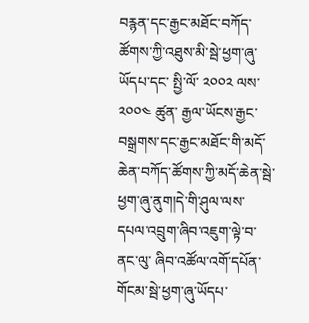བརྙན་དང་རྒྱང་མཐོང་བཀོད་ཚོགས་ཀྱི་འཐུས་མི་སྦེ་ཕྱག་ཞུ་ཡོདཔ་དང་ སྤྱི་ལོ་ ༢༠༠༢ ལས་ ༢༠༠༤ ཚུན་ རྒྱལ་ཡོངས་རྒྱང་བསྒྲགས་དང་རྒྱང་མཐོང་གི་མདོ་ཆེན་བཀོད་ཚོགས་ཀྱི་མདོ་ཆེན་སྦེ་ཕྱག་ཞུ་ནུག།དེ་གི་ཤུལ་ལས་ དཔལ་འབྲུག་ཞིབ་འཇུག་ལྟེ་བ་ནང་ལུ་ ཞིབ་འཚོལ་འགོ་དཔོན་གོངམ་སྦེ་ཕྱག་ཞུ་ཡོདཔ་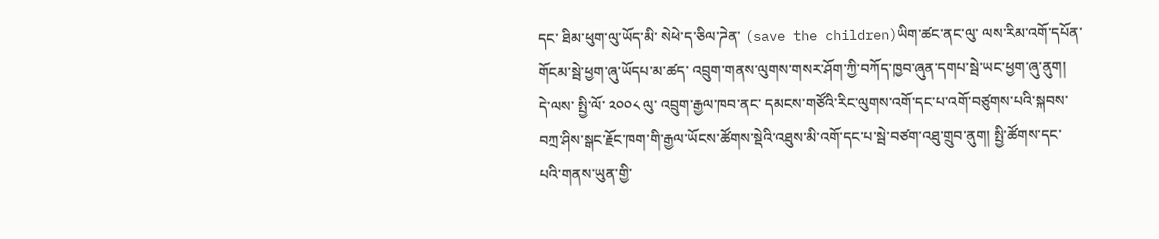དང་ ཐིམ་ཕུག་ལུ་ཡོད་མི་ སེཕེ་ད་ཅིལ་ཌེན་ (save the children)ཡིག་ཚང་ནང་ལུ་ ལས་རིམ་འགོ་དཔོན་གོངམ་སྦེ་ཕྱག་ཞུ་ཡོདཔ་མ་ཚད་ འབྲུག་གནས་ལུགས་གསར་ཤོག་ཀྱི་བཀོད་ཁྱབ་ཞུན་དགཔ་སྦེ་ཡང་ཕྱག་ཞུ་ནུག།
དེ་ལས་ སྤྱི་ལོ་ ༢༠༠༨ ལུ་ འབྲུག་རྒྱལ་ཁབ་ནང་ དམངས་གཙོའི་རིང་ལུགས་འགོ་དང་པ་འགོ་བཙུགས་པའི་སྐབས་ བཀྲ་ཤིས་སྒང་རྗོང་ཁག་གི་རྒྱལ་ཡོངས་ཚོགས་སྡེའི་འཐུས་མི་འགོ་དང་པ་སྦེ་བཙག་འཐུ་གྲུབ་ནུག། སྤྱི་ཚོགས་དང་པའི་གནས་ཡུན་གྱི་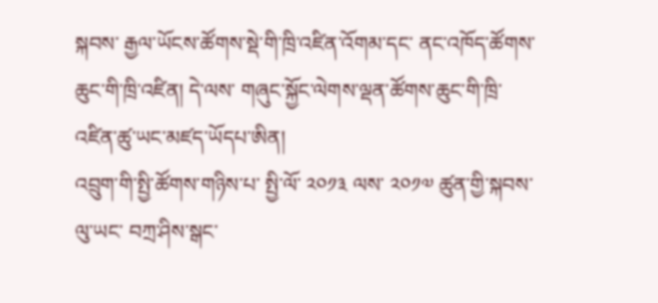སྐབས་ རྒྱལ་ཡོངས་ཚོགས་སྡེ་གི་ཁྲི་འཛིན་འོགམ་དང་ ནང་འཁོད་ཚོགས་ཆུང་གི་ཁྲི་འཛིན། དེ་ལས་ གཞུང་སྐྱོང་ལེགས་ལྡན་ཚོགས་ཆུང་གི་ཁྲི་འཛིན་ཚུ་ཡང་མཛད་ཡོདཔ་ཨིན།
འབྲུག་གི་སྤྱི་ཚོགས་གཉིས་པ་ སྤྱི་ལོ་ ༢༠༡༣ ལས་ ༢༠༡༧ ཚུན་གྱི་སྐབས་ལུ་ཡང་ བཀྲ་ཤིས་སྒང་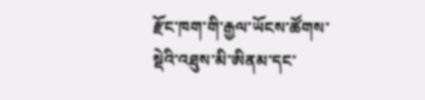རྫོང་ཁག་གི་རྒྱལ་ཡོངས་ཚོགས་སྡེའི་འཐུས་མི་ཨིནམ་དང་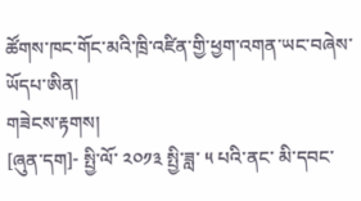ཚོགས་ཁང་གོང་མའི་ཁྲི་འཛིན་གྱི་ཕྱག་འགན་ཡང་བཞེས་ཡོདཔ་ཨིན།
གཟེངས་རྟགས།
[ཞུན་དག]- སྤྱི་ལོ་ ༢༠༡༣ སྤྱི་ཟླ་ ༥ པའི་ནང་ མི་དབང་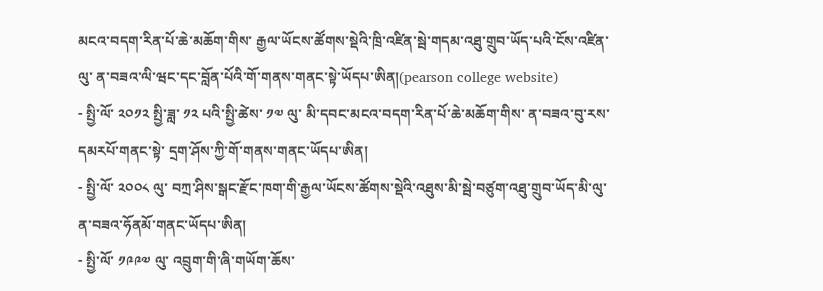མངའ་བདག་རིན་པོ་ཆེ་མཆོག་གིས་ རྒྱལ་ཡོངས་ཚོགས་སྡེའི་ཁྲི་འཛིན་སྦེ་གདམ་འཐུ་གྲུབ་ཡོད་པའི་ངོས་འཛིན་ལུ་ ན་བཟའ་ལི་ཝང་དང་བློན་པོའི་གོ་གནས་གནང་སྟེ་ཡོདཔ་ཨིན།(pearson college website)
- སྤྱི་ལོ་ ༢༠༡༢ སྤྱི་ཟླ་ ༡༢ པའི་སྤྱི་ཚེས་ ༡༧ ལུ་ མི་དབང་མངའ་བདག་རིན་པོ་ཆེ་མཆོག་གིས་ ན་བཟའ་བུ་རས་དམརཔོ་གནང་སྟེ་ དྲག་ཤོས་ཀྱི་གོ་གནས་གནང་ཡོདཔ་ཨིན།
- སྤྱི་ལོ་ ༢༠༠༨ ལུ་ བཀྲ་ཤིས་སྒང་རྫོང་ཁག་གི་རྒྱལ་ཡོངས་ཚོགས་སྡེའི་འཐུས་མི་སྦེ་བཙུག་འཐུ་གྲུབ་ཡོད་མི་ལུ་ ན་བཟའ་ཧོནམོ་གནང་ཡོདཔ་ཨིན།
- སྤྱི་ལོ་ ༡༩༩༧ ལུ་ འབྲུག་གི་ཞི་གཡོག་ཆོས་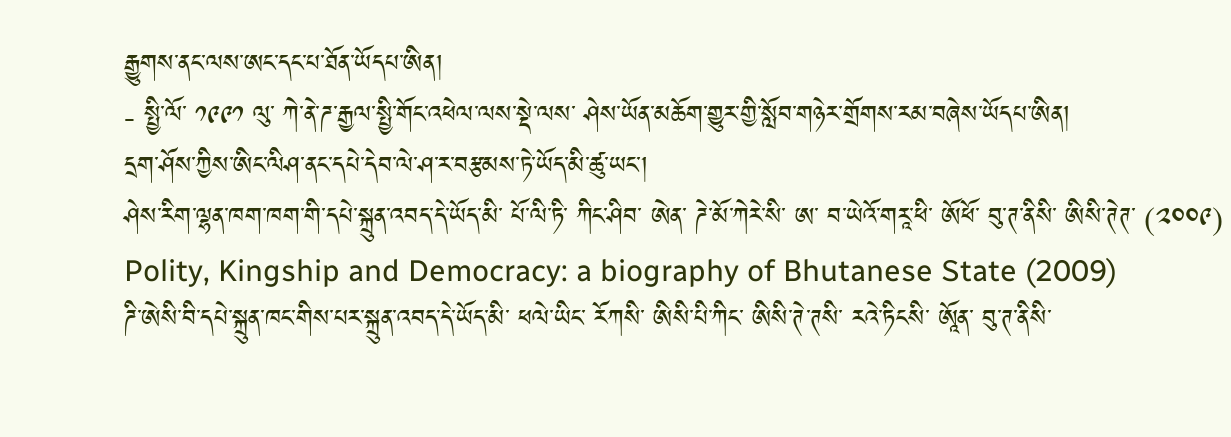རྒྱུགས་ནང་ལས་ཨང་དང་པ་ཐོན་ཡོདཔ་ཨིན།
- སྤྱི་ལོ་ ༡༩༩༡ ལུ་ ཀེ་ནེ་ཌ་རྒྱལ་སྤྱི་གོང་འཕེལ་ལས་སྡེ་ལས་ ཤེས་ཡོན་མཆོག་གྱུར་གྱི་སློབ་གཉེར་གྲོགས་རམ་བཞེས་ཡོདཔ་ཨིན།
དྲག་ཤོས་ཀྱིས་ཨིང་ལིཤ་ནང་དཔེ་དེབ་ལེ་ཤ་ར་བརྩམས་ཏེ་ཡོད་མི་ཚུ་ཡང་།
ཤེས་རིག་ལྷན་ཁག་ཁག་གི་དཔེ་སྐྲུན་འབད་དེ་ཡོད་མི་ པོ་ལི་ཏི་ ཀིང་ཤིབ་ ཨེན་ ཌེ་མོ་ཀེརེ་སི་ ཨ་ བ་ཡེའོ་གརཱ་ཕི་ ཨོཕོ་ བུ་ཊ་ནིསི་ ཨིསི་ཊེཊ་ (༢༠༠༩) Polity, Kingship and Democracy: a biography of Bhutanese State (2009)
ཌི་ཨེསི་བི་དཔེ་སྐྲུན་ཁང་གིས་པར་སྐྲུན་འབད་དེ་ཡོད་མི་ ཕལེ་ཡིང་ རོཀསི་ ཨིསི་པི་ཀིང་ ཨིསི་ཊེ་ཊསི་ རའེ་ཏིངསི་ ཨཱོན་ བུ་ཊ་ནིསི་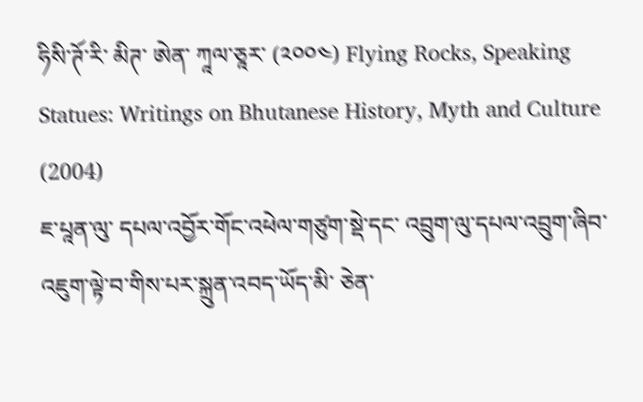ཧིསི་ཊོ་རི་ མིཊ་ ཨེན་ ཀཱལ་ཅཱར་ (༢༠༠༤) Flying Rocks, Speaking Statues: Writings on Bhutanese History, Myth and Culture (2004)
ཇ་པཱན་ལུ་ དཔལ་འབྱོར་གོང་འཕེལ་གཙུག་སྡེ་དང་ འབྲུག་ལུ་དཔལ་འབྲུག་ཞིབ་འཇུག་ལྟེ་བ་གིས་པར་སྐྲུན་འབད་ཡོད་མི་ ཅེན་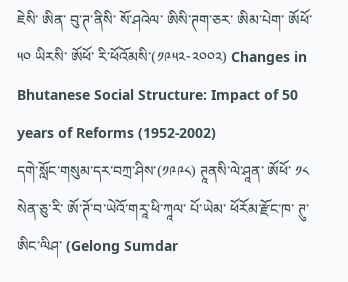ཇེསི་ ཨིན་ བུ་ཊ་ནིསི་ སོ་ཤའེལ་ ཨིསི་ཊག་ཅར་ ཨིམ་པེག་ ཨོཕོ་ ༥༠ ཡིརསི་ ཨོཕོ་ རི་ཕོའོམསི་(༡༩༥༢-༢༠༠༢) Changes in Bhutanese Social Structure: Impact of 50 years of Reforms (1952-2002)
དགེ་སློང་གསུམ་དར་བཀྲ་ཤིས་(༡༩༩༨) ཊཱནསི་ལེ་ཤཱན་ ཨོཕོ་ ༡༨ སེན་ཅུ་རི་ ཨོ་ཊོ་བ་ཡེའོ་གརཱ་ཕི་ཀཱལ་ པོ་ཡེམ་ ཕོརོམ་རྫོང་ཁ་ ཊུ་ ཨིང་ལིཤ་ (Gelong Sumdar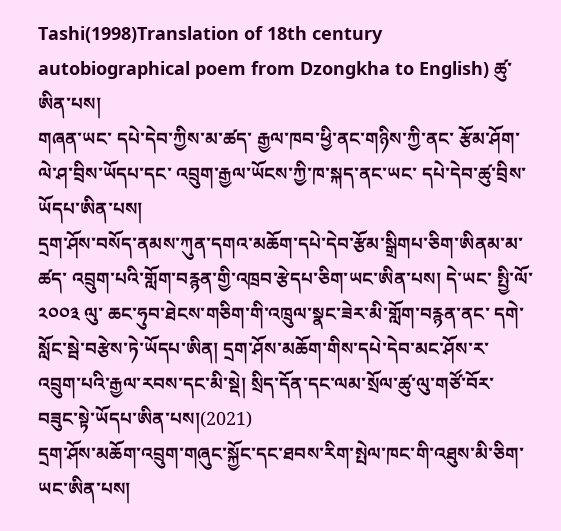Tashi(1998)Translation of 18th century autobiographical poem from Dzongkha to English) ཚུ་ཨིན་པས།
གཞན་ཡང་ དཔེ་དེབ་ཀྱིས་མ་ཚད་ རྒྱལ་ཁབ་ཕྱི་ནང་གཉིས་ཀྱི་ནང་ རྩོམ་ཤོག་ལེ་ཤ་བྲིས་ཡོདཔ་དང་ འབྲུག་རྒྱལ་ཡོངས་ཀྱི་ཁ་སྐད་ནང་ཡང་ དཔེ་དེབ་ཚུ་བྲིས་ཡོདཔ་ཨིན་པས།
དྲག་ཤོས་བསོད་ནམས་ཀུན་དགའ་མཆོག་དཔེ་དེབ་རྩོམ་སྒྲིགཔ་ཅིག་ཨིནམ་མ་ཚད་ འབྲུག་པའི་གློག་བརྙན་གྱི་འཁྲབ་རྩེདཔ་ཅིག་ཡང་ཨིན་པས། དེ་ཡང་ སྤྱི་ལོ་ ༢༠༠༣ ལུ་ ཆང་ཧུབ་ཐེངས་གཅིག་གི་འཁྲུལ་སྣང་ཟེར་མི་གློག་བརྙན་ནང་ དགེ་སློང་སྦེ་བརྩེས་ཏེ་ཡོདཔ་ཨིན། དྲག་ཤོས་མཆོག་གིས་དཔེ་དེབ་མང་ཤོས་ར་ འབྲུག་པའི་རྒྱལ་རབས་དང་མི་སྡེ། སྲིད་དོན་དང་ལམ་སྲོལ་ཚུ་ལུ་གཙོ་བོར་བཟུང་སྟེ་ཡོདཔ་ཨིན་པས།(2021)
དྲག་ཤོས་མཆོག་འབྲུག་གཞུང་སྐྱོང་དང་ཐབས་རིག་སྤེལ་ཁང་གི་འཐུས་མི་ཅིག་ཡང་ཨིན་པས།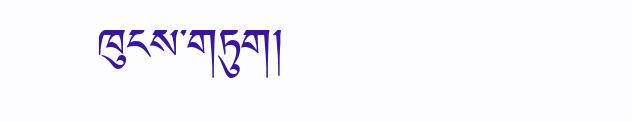ཁུངས་གཏུག།